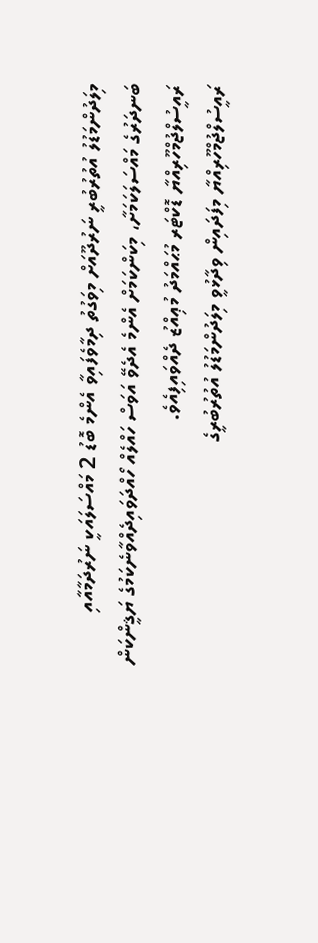މިލަދުންމަޑުލު އުތުރުބުރީ ނަރުދޫއަށް މިވަގުތު ދިމާވެފައިވާ އެންމެ ބޮޑު 2 މައްސަލައަކީ ނަރުދަމާއާއި ބަނދަރުގެ މައްސަލަކަމަށާ، މިކަންކަމަށް އެންމެ އެދެވޭ އަވަސް ހައްލެއް ހޯއްދަވައިދެއްވާނެކަމުގެ ޔަޤީންކަން ރައީސުލްޖުމްހޫރިއްޔާ ޑޮކްޓަރ މުޙައްމަދު މުޢިއްޒު ދެއްވައިފިއެވެ.
ރައީސުލްޖުމްހޫރިއްޔާ މިފަދައިން ވިދާޅުވީ މިލަދުންމަޑުލު އުތުރުބުރީގެ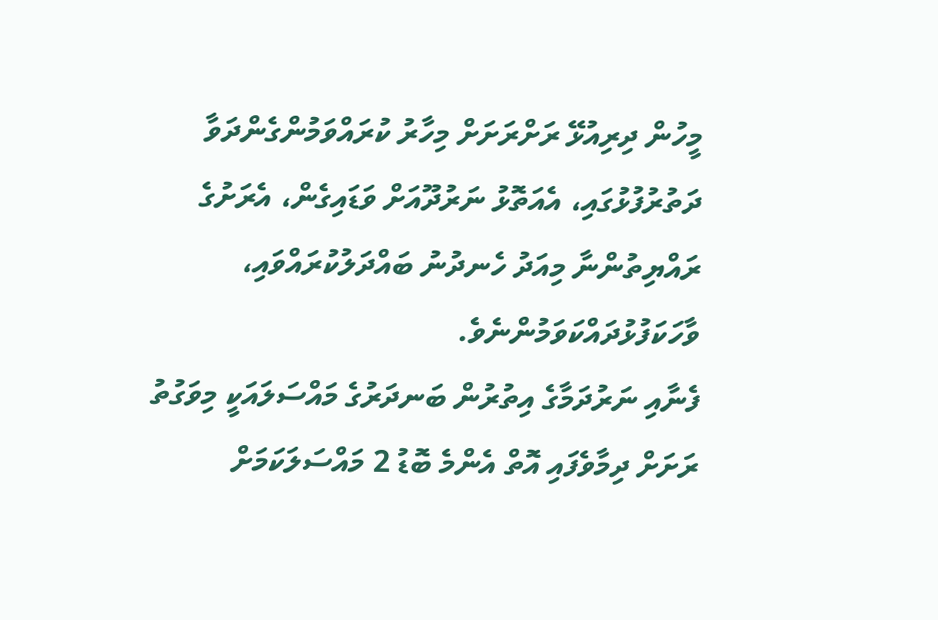މީހުން ދިރިއުޅޭ ރަށްރަށަށް މިހާރު ކުރައްވަމުންގެންދަވާ ދަތުރުފުޅުގައި، އެއަތޮޅު ނަރުދޫއަށް ވަޑައިގެން، އެރަށުގެ ރައްޔިތުންނާ މިއަދު ހެނދުނު ބައްދަލުކުރައްވައި، ވާހަކަފުޅުދައްކަވަމުންނެވެ.
ފެނާއި ނަރުދަމާގެ އިތުރުން ބަނދަރުގެ މައްސަލައަކީ މިވަގުތު ރަށަށް ދިމާވެފައި އޮތް އެންމެ ބޮޑު 2 މައްސަލަކަމަށް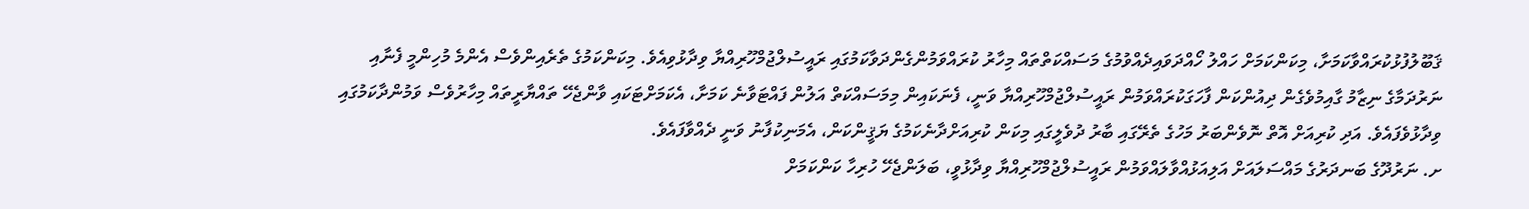ޤަބޫލުފުޅުކުރައްވާކަމަށާ، މިކަންކަމަށް ހައްލު ހޯއްދަވައިދެއްވުމުގެ މަސައްކަތްތައް މިހާރު ކުރައްވަމުންގެންދަވާކަމުގައި ރައީސުލްޖުމްހޫރިއްޔާ ވިދާޅުވިއެވެ. މިކަންކަމުގެ ތެރެއިންވެސް އެންމެ މުހިންމީ ފެނާއި ނަރުދަމާގެ ނިޒާމު ގާއިމުވެގެން ދިއުންކަން ފާހަގަކުރައްވަމުން ރައީސުލްޖުމްހޫރިއްޔާ ވަނީ، ފެނަކައިން މިމަސައްކަތް އަލުން ފައްޓަވާނެ ކަމަށާ، އެކަމަށްޓަކައި ވާންޖެހޭ ތައްޔާރީތައް މިހާރުވެސް ވަމުންދާކަމުގައި ވިދާޅުވެފައެވެ. އަދި ކުރިއަށް އޮތް ނޮވެންބަރު މަހުގެ ތެރޭގައި ބާރު ދުވެލީގައި މިކަން ކުރިއަށްދާނެކަމުގެ ޔަޤީންކަން، އެމަނިކުފާނު ވަނީ ދެއްވާފައެވެ.
ށ. ނަރުދޫގެ ބަނދަރުގެ މައްސަލައަށް އަލިއަޅުއްވާލައްވަމުން ރައީސުލްޖުމްހޫރިއްޔާ ވިދާޅުވީ، ބަލަންޖެހޭ ހުރިހާ ކަންކަމަށް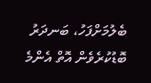ބެލުމަށްފަހު، ބަނދަރު ބޮޑުކުރެވެން އޮތް އެންމެ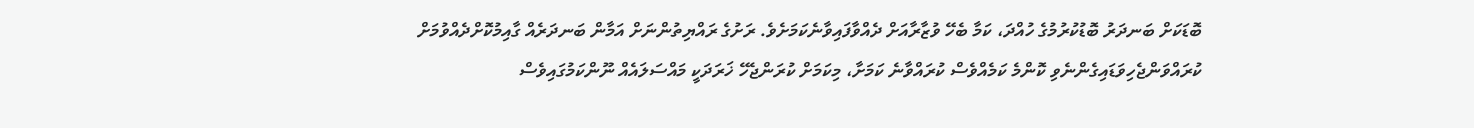ބޮޑަކަށް ބަނދަރު ބޮޑުކުރުމުގެ ހުއްދަ، ކަމާ ބެހޭ ވުޒާރާއަށް ދެއްވާފައިވާނެކަމަށެވެ. ރަށުގެ ރައްޔިތުންނަށް އަމާން ބަނދަރެއް ގާއިމުކޮށްދެއްވުމަށް ކުރައްވަންޖެހިވަޑައިގެންނެވި ކޮންމެ ކަމެއްވެސް ކުރައްވާނެ ކަމަށާ، މިކަމަށް ކުރަންޖެހޭ ޚަރަދަކީ މައްސަލައެއް ނޫންކަމުގައިވެސް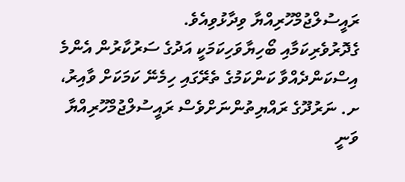ރައީސުލްޖުމްހޫރިއްޔާ ވިދާޅުވިއެވެ.
ގެދޮރުވެރިކަމާއި ބޯހިޔާވަހިކަމަކީ އަދުގެ ސަރުކާރުން އެންމެ އިސްކަންދެއްވާ ކަންކަމުގެ ތެރޭގައި ހިމެނޭ ކަމަކަށް ވާއިރު، ށ. ނަރުދޫގެ ރައްޔިތުންނަށްވެސް ރައީސުލްޖުމްހޫރިއްޔާ ވަނީ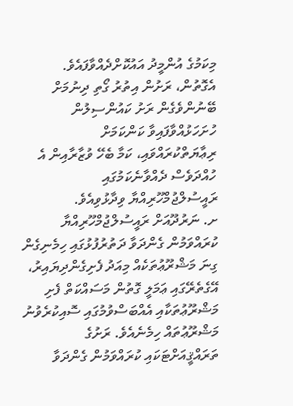މިކަމުގެ އުންމީދު އައުކޮށްދެއްވާފައެވެ. އެގޮތުން، ރަށުން އިތުރު ގޯތި ދިނުމަށް ބޭނުންވެގެން ރަށު ކައުންސިލުން ހުށަހަޅުއްވާފައިވާ ކަންކަމަށް ރިޢާޔަތްކުރައްވައި، ކަމާ ބެހޭ ވުޒާރާއިން އެ ހުއްދަވެސް ދެއްވާނެކަމުގައި ރައީސުލްޖުމްހޫރިއްޔާ ވިދާޅުވިއެވެ.
ށ. ނަރުދޫއަށް ރައީސުލްޖުމްހޫރިއްޔާ ކުރައްވަމުން ގެންދަވާ ދަތުރުފުޅުގައި ހިމެނިގެން ގިނަ މަޝްރޫޢުތަކެއް މިއަދު ފެށިގެންދިޔައިރު، އޭގެތެރޭގައި ޢަމަލީ ގޮތުން މަސައްކަތް ފެށި މަޝްރޫޢުތަކާއި އެއްބަސްވުމުގައި ސޮއިކުރެވުނު މަޝްރޫޢުތައް ހިމެނެއެވެ. ރަށުގެ ތަރައްޤީއަށްޓަކައި ކުރައްވަމުން ގެންދަވާ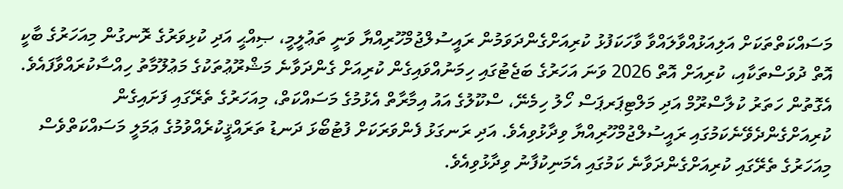މަސައްކަތްތަކަށް އަލިއަޅުއްވާލައްވާ ވާހަކަފުޅު ކުރިއަށްގެންދަވަމުން ރައީސުލްޖުމްހޫރިއްޔާ ވަނީ ތަޢުލީމީ، ޞިއްޙީ އަދި ކުޅިވަރުގެ ރޮނގުން މިއަހަރުގެ ބާކީ އޮތް ދުވަސްތަކާއި، ކުރިއަށް އޮތް 2026 ވަނަ އަހަރުގެ ބަޖެޓުގައި ހިމަނުއްވައިގެން ކުރިއަށް ގެންދަވާނެ މަޝްރޫޢުތަކުގެ މަޢުލޫމާތު ހިއްސާކުރައްވާފައެވެ.
އެގޮތުން ހަތަރު ކުލާސްރޫމް އަދި މަލްޓިޕަރޕަސް ހޯލު ހިމެނޭ، ސްކޫލުގެ އައު އިމާރާތް އެޅުމުގެ މަސައްކަތް، މިއަހަރުގެ ތެރޭގައި ފަށައިގެން ކުރިއަށްގެންދެވޭނެކަމުގައި ރައީސުލްޖުމްހޫރިއްޔާ ވިދާޅުވިއެވެ. އަދި ރަނގަޅު ފެންވަރަކަށް ފުޓުބޯޅަ ދަނޑު ތަރައްޤީކުރެއްވުމުގެ ޢަމަލީ މަސައްކަތްވެސް މިއަހަރުގެ ތެރޭގައި ކުރިއަށްގެންދަވާނެ ކަމުގައި އެމަނިކުފާނު ވިދާޅުވިއެވެ.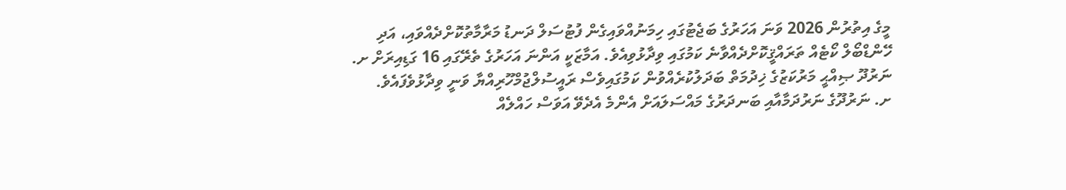މީގެ އިތުރުން 2026 ވަނަ އަހަރުގެ ބަޖެޓުގައި ހިމަނުއްވައިގެން ފުޓުސަލް ދަނޑު މަރާމާތުކޮށްދެއްވައި، އަދި ހޭންޑްބޯލް ކޯޓެއް ތަރައްޤީކޮށްދެއްވާނެ ކަމުގައި ވިދާޅުވިއެވެ. އަމާޒަކީ އަންނަ އަހަރުގެ ތެރޭގައި 16 ގަޑިއިރަށް ށ. ނަރުދޫ ޞިއްޙީ މަރުކަޒުގެ ޚިދުމަތް ބަދަލުކުރެއްވުން ކަމުގައިވެސް ރައީސުލްޖުމްހޫރިއްޔާ ވަނީ ވިދާޅުވެފައެވެ.
ށ. ނަރުދޫގެ ނަރުދަމާއާއި ބަނދަރުގެ މައްސަލައަށް އެންމެ އެދެވޭ އަވަސް ހައްލެއް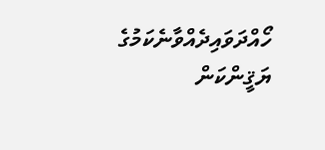ހޯއްދަވައިދެއްވާނެކަމުގެ ޔަޤީންކަން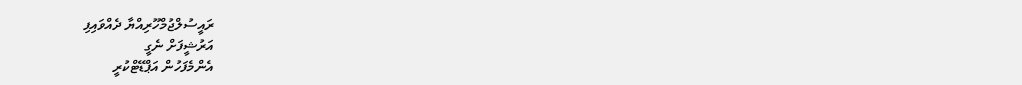ރައީސުލްޖުމްހޫރިއްޔާ ދެއްވައިފި
އަރުޝީފަށް ނެގީ
އެންމެފަހުން އަޕްޑޭޓްކުރީ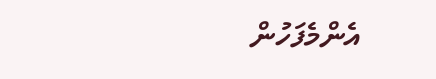އެންމެފަހުން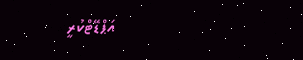އަޕްޑޭޓްކުރީ